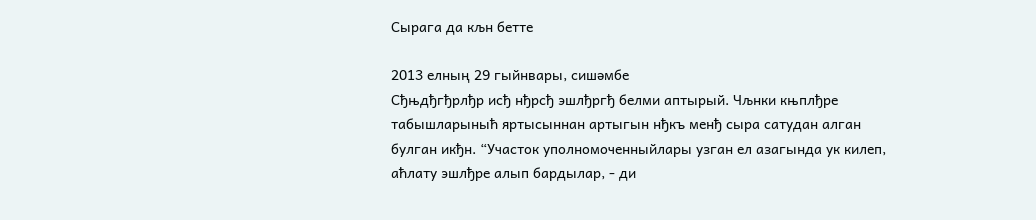Сырага да кљн бетте

2013 елның 29 гыйнвары, сишәмбе
Сђњдђгђрлђр исђ нђрсђ эшлђргђ белми аптырый. Чљнки књплђре табышларыныћ яртысыннан артыгын нђкъ менђ сыра сатудан алган булган икђн. “Участок уполномоченныйлары узган ел азагында ук килеп, аћлату эшлђре алып бардылар, - ди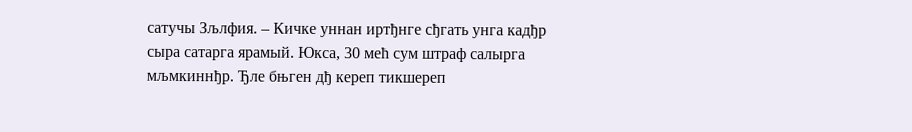сатучы Зљлфия. – Кичке уннан иртђнге сђгать унга кадђр сыра сатарга ярамый. Юкса, 30 мећ сум штраф салырга мљмкиннђр. Ђле бњген дђ кереп тикшереп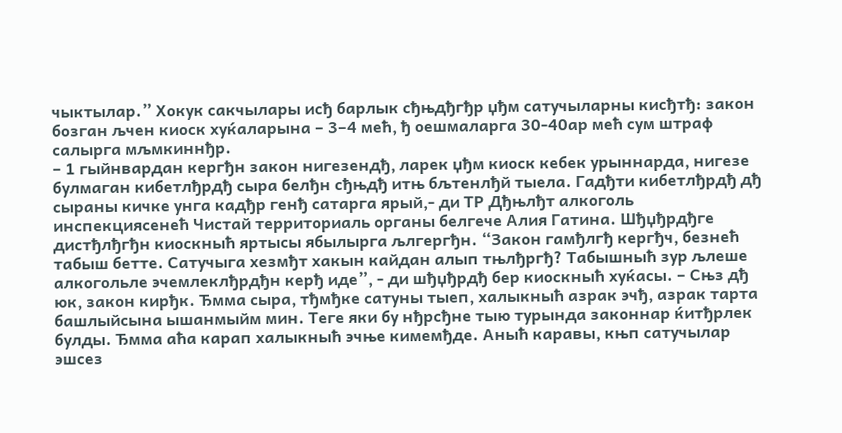чыктылар.” Хокук сакчылары исђ барлык сђњдђгђр џђм сатучыларны кисђтђ: закон бозган љчен киоск хуќаларына – 3–4 мећ, ђ оешмаларга 30-40ар мећ сум штраф салырга мљмкиннђр.
– 1 гыйнвардан кергђн закон нигезендђ, ларек џђм киоск кебек урыннарда, нигезе булмаган кибетлђрдђ сыра белђн сђњдђ итњ бљтенлђй тыела. Гадђти кибетлђрдђ дђ сыраны кичке унга кадђр генђ сатарга ярый,- ди ТР Дђњлђт алкоголь инспекциясенећ Чистай территориаль органы белгече Алия Гатина. Шђџђрдђге дистђлђгђн киоскныћ яртысы ябылырга љлгергђн. “Закон гамђлгђ кергђч, безнећ табыш бетте. Сатучыга хезмђт хакын кайдан алып тњлђргђ? Табышныћ зур љлеше алкогольле эчемлеклђрдђн керђ иде”, - ди шђџђрдђ бер киоскныћ хуќасы. – Сњз дђ юк, закон кирђк. Ђмма сыра, тђмђке сатуны тыеп, халыкныћ азрак эчђ, азрак тарта башлыйсына ышанмыйм мин. Теге яки бу нђрсђне тыю турында законнар ќитђрлек булды. Ђмма аћа карап халыкныћ эчње кимемђде. Аныћ каравы, књп сатучылар эшсез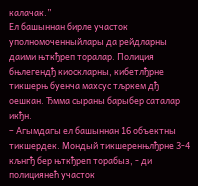калачак.”
Ел башыннан бирле участок уполномоченныйлары да рейдларны даими њткђреп торалар. Полиция бњлегендђ киоскларны, кибетлђрне тикшерњ буенча махсус тљркем дђ оешкан. Ђмма сыраны барыбер саталар икђн.
– Агымдагы ел башыннан 16 объектны тикшердек. Мондый тикшеренњлђрне 3-4 кљнгђ бер њткђреп торабыз, - ди полициянећ участок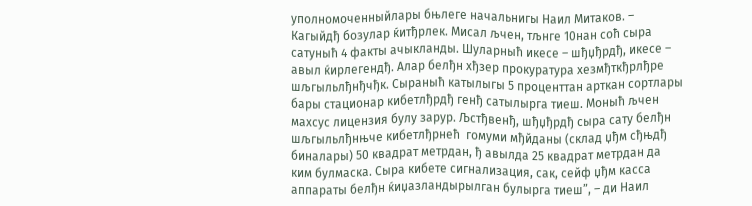уполномоченныйлары бњлеге начальнигы Наил Митаков. – Кагыйдђ бозулар ќитђрлек. Мисал љчен, тљнге 10нан соћ сыра сатуныћ 4 факты ачыкланды. Шуларныћ икесе – шђџђрдђ, икесе – авыл ќирлегендђ. Алар белђн хђзер прокуратура хезмђткђрлђре шљгыльлђнђчђк. Сыраныћ катылыгы 5 проценттан арткан сортлары бары стационар кибетлђрдђ генђ сатылырга тиеш. Моныћ љчен махсус лицензия булу зарур. Љстђвенђ, шђџђрдђ сыра сату белђн шљгыльлђнњче кибетлђрнећ  гомуми мђйданы (склад џђм сђњдђ биналары) 50 квадрат метрдан, ђ авылда 25 квадрат метрдан да ким булмаска. Сыра кибете сигнализация, сак, сейф џђм касса аппараты белђн ќиџазландырылган булырга тиеш”, – ди Наил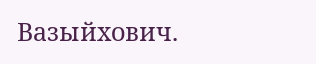Вазыйхович.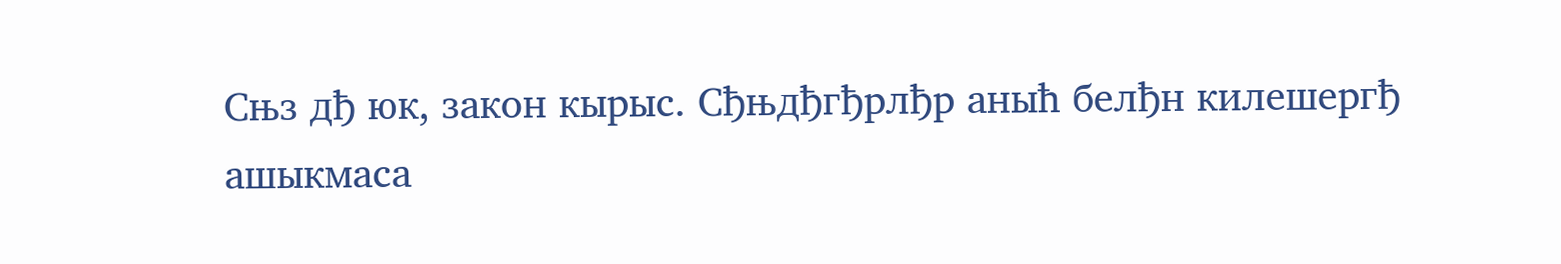Сњз дђ юк, закон кырыс. Сђњдђгђрлђр аныћ белђн килешергђ ашыкмаса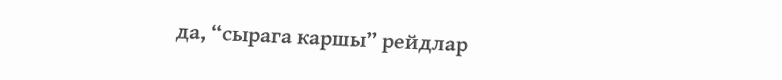да, “сырага каршы” рейдлар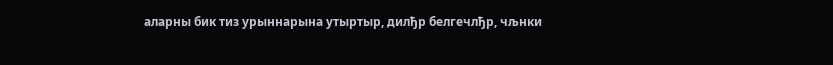аларны бик тиз урыннарына утыртыр, дилђр белгечлђр, чљнки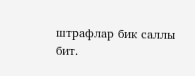штрафлар бик саллы бит.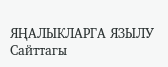ЯҢАЛЫКЛАРГА ЯЗЫЛУ
Сайттагы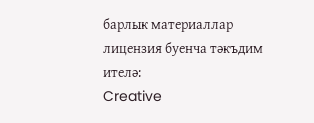барлык материаллар лицензия буенча тәкъдим ителә:
Creative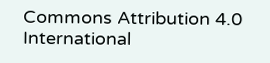Commons Attribution 4.0 International